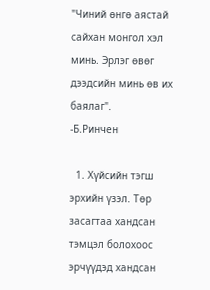"Чиний өнгө аястай сайхан монгол хэл минь. Эрлэг өвөг дээдсийн минь өв их баялаг".
-Б.Ринчен

  1. Хүйсийн тэгш эрхийн үзэл. Төр засагтаа хандсан тэмцэл болохоос эрчүүдэд хандсан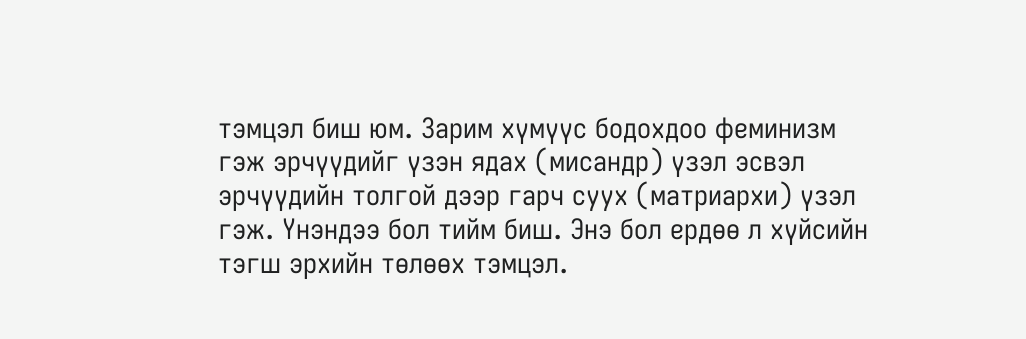тэмцэл биш юм. Зарим хүмүүс бодохдоо феминизм гэж эрчүүдийг үзэн ядах (мисандр) үзэл эсвэл эрчүүдийн толгой дээр гарч суух (матриархи) үзэл гэж. Үнэндээ бол тийм биш. Энэ бол ердөө л хүйсийн тэгш эрхийн төлөөх тэмцэл.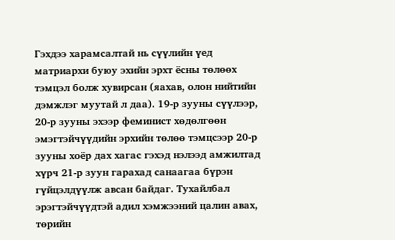Гэхдээ харамсалтай нь сүүлийн үед матриархи буюу эхийн эрхт ёсны төлөөх тэмцэл болж хувирсан (яахав, олон нийтийн дэмжлэг муутай л даа). 19-р зууны сүүлээр, 20-р зууны эхээр феминист хөдөлгөөн эмэгтэйчүүдийн эрхийн төлөө тэмцсээр 20-р зууны хоёр дах хагас гэхэд нэлээд амжилтад хүрч 21-р зуун гарахад санаагаа бүрэн гүйцэлдүүлж авсан байдаг. Тухайлбал эрэгтэйчүүдтэй адил хэмжээний цалин авах, төрийн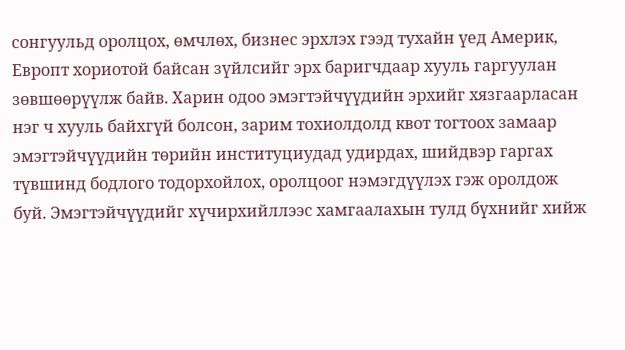сонгуульд оролцох, өмчлөх, бизнес эрхлэх гээд тухайн үед Америк, Европт хориотой байсан зүйлсийг эрх баригчдаар хууль гаргуулан зөвшөөрүүлж байв. Харин одоо эмэгтэйчүүдийн эрхийг хязгаарласан нэг ч хууль байхгүй болсон, зарим тохиолдолд квот тогтоох замаар эмэгтэйчүүдийн төрийн институциудад удирдах, шийдвэр гаргах түвшинд бодлого тодорхойлох, оролцоог нэмэгдүүлэх гэж оролдож буй. Эмэгтэйчүүдийг хүчирхийллээс хамгаалахын тулд бүхнийг хийж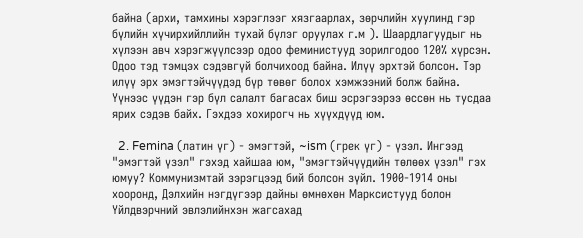байна (архи, тамхины хэрэглээг хязгаарлах, зөрчлийн хуулинд гэр бүлийн хүчирхийллийн тухай бүлэг оруулах г.м ). Шаардлагуудыг нь хүлээн авч хэрэгжүүлсээр одоо феминистууд зорилгодоо 120% хүрсэн. Одоо тэд тэмцэх сэдэвгүй болчихоод байна. Илүү эрхтэй болсон. Тэр илүү эрх эмэгтэйчүүдэд бүр төвөг болох хэмжээний болж байна. Үүнээс үүдэн гэр бүл салалт багасах биш эсрэгээрээ өссөн нь тусдаа ярих сэдэв байх. Гэхдээ хохирогч нь хүүхдүүд юм.

  2. Femina (латин үг) - эмэгтэй, ~ism (грек үг) - үзэл. Ингээд "эмэгтэй үзэл" гэхэд хайшаа юм, "эмэгтэйчүүдийн төлөөх үзэл" гэх юмуу? Коммунизмтай зэрэгцээд бий болсон зүйл. 1900-1914 оны хооронд, Дэлхийн нэгдүгээр дайны өмнөхөн Марксистууд болон Үйлдвэрчний эвлэлийнхэн жагсахад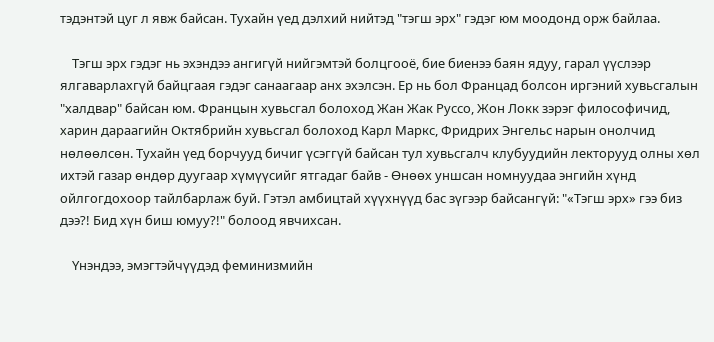тэдэнтэй цуг л явж байсан. Тухайн үед дэлхий нийтэд "тэгш эрх" гэдэг юм моодонд орж байлаа.

    Тэгш эрх гэдэг нь эхэндээ ангигүй нийгэмтэй болцгооё, бие биенээ баян ядуу, гарал үүслээр ялгаварлахгүй байцгаая гэдэг санаагаар анх эхэлсэн. Ер нь бол Францад болсон иргэний хувьсгалын "халдвар" байсан юм. Францын хувьсгал болоход Жан Жак Руссо, Жон Локк зэрэг философичид, харин дараагийн Октябрийн хувьсгал болоход Карл Маркс, Фридрих Энгельс нарын онолчид нөлөөлсөн. Тухайн үед борчууд бичиг үсэггүй байсан тул хувьсгалч клубуудийн лекторууд олны хөл ихтэй газар өндөр дуугаар хүмүүсийг ятгадаг байв - Өнөөх уншсан номнуудаа энгийн хүнд ойлгогдохоор тайлбарлаж буй. Гэтэл амбицтай хүүхнүүд бас зүгээр байсангүй: "«Тэгш эрх» гээ биз дээ?! Бид хүн биш юмуу?!" болоод явчихсан.

    Үнэндээ, эмэгтэйчүүдэд феминизмийн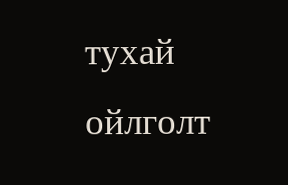тухай ойлголт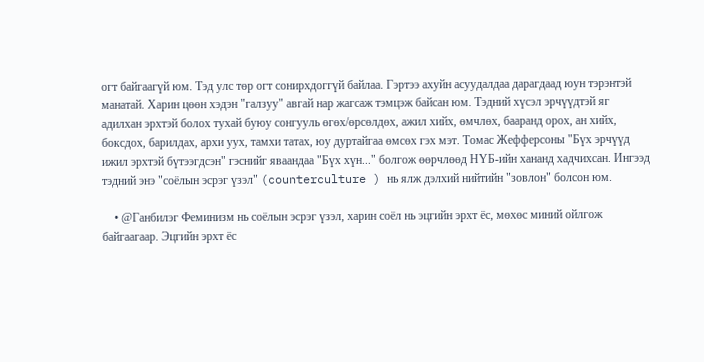огт байгаагүй юм. Тэд улс төр огт сонирхдоггүй байлаа. Гэртээ ахуйн асуудалдаа дарагдаад юун тэрэнтэй манатай. Харин цөөн хэдэн "галзуу" авгай нар жагсаж тэмцэж байсан юм. Тэдний хүсэл эрчүүдтэй яг адилхан эрхтэй болох тухай буюу сонгууль өгөх/өрсөлдөх, ажил хийх, өмчлөх, бааранд орох, ан хийх, боксдох, барилдах, архи уух, тамхи татах, юу дуртайгаа өмсөх гэх мэт. Томас Жефферсоны "Бүх эрчүүд ижил эрхтэй бүтээгдсэн" гэснийг яваандаа "Бүх хүн..." болгож өөрчлөөд НҮБ-ийн хананд хадчихсан. Ингээд тэдний энэ "соёлын эсрэг үзэл" (counterculture ) нь ялж дэлхий нийтийн "зовлон" болсон юм.

    • @Ганбилэг Феминизм нь соёлын эсрэг үзэл, харин соёл нь эцгийн эрхт ёс, мөхөс миний ойлгож байгаагаар. Эцгийн эрхт ёс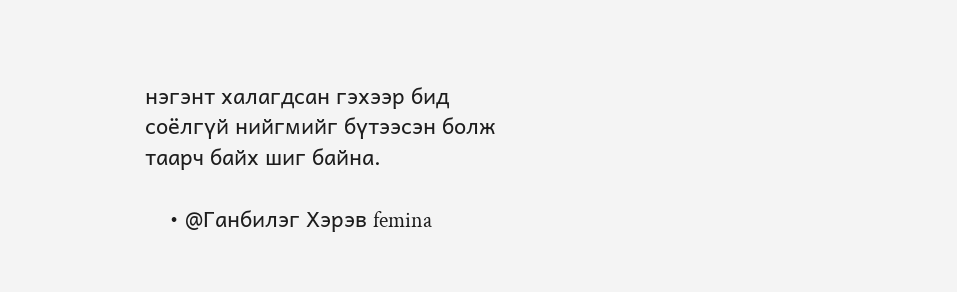нэгэнт халагдсан гэхээр бид соёлгүй нийгмийг бүтээсэн болж таарч байх шиг байна.

    • @Ганбилэг Хэрэв femina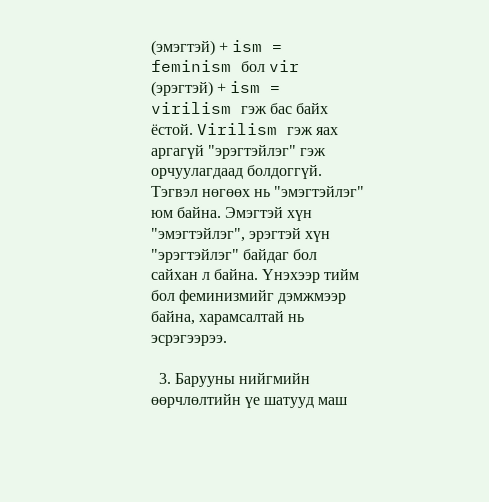(эмэгтэй) + ism = feminism бол vir (эрэгтэй) + ism = virilism гэж бас байх ёстой. Virilism гэж яах аргагүй "эрэгтэйлэг" гэж орчуулагдаад болдоггүй. Тэгвэл нөгөөх нь "эмэгтэйлэг" юм байна. Эмэгтэй хүн "эмэгтэйлэг", эрэгтэй хүн "эрэгтэйлэг" байдаг бол сайхан л байна. Үнэхээр тийм бол феминизмийг дэмжмээр байна, харамсалтай нь эсрэгээрээ.

  3. Барууны нийгмийн өөрчлөлтийн үе шатууд маш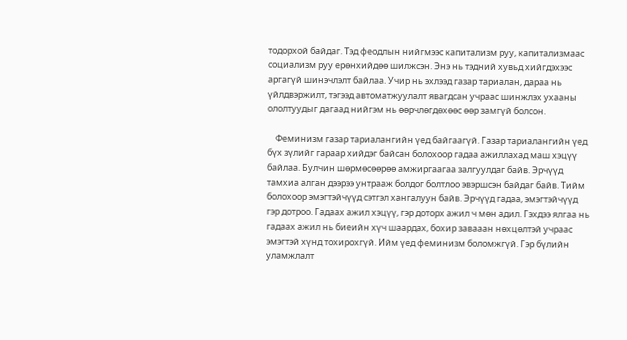тодорхой байдаг. Тэд феодлын нийгмээс капитализм руу, капитализмаас социализм руу ерөнхийдөө шилжсэн. Энэ нь тэдний хувьд хийгдэхээс аргагүй шинэчлэлт байлаа. Учир нь эхлээд газар тариалан, дараа нь үйлдвэржилт, тэгээд автоматжуулалт явагдсан учраас шинжлэх ухааны ололтуудыг дагаад нийгэм нь өөрчлөгдөхөөс өөр замгүй болсон.

    Феминизм газар тариалангийн үед байгаагүй. Газар тариалангийн үед бүх зүлийг гараар хийдэг байсан болохоор гадаа ажиллахад маш хэцүү байлаа. Булчин шөрмөсөөрөө амжиргаагаа залгуулдаг байв. Эрчүүд тамхиа алган дээрээ унтрааж болдог болтлоо эвэршсэн байдаг байв. Тийм болохоор эмэгтэйчүүд сэтгэл хангалуун байв. Эрчүүд гадаа, эмэгтэйчүүд гэр дотроо. Гадаах ажил хэцүү, гэр доторх ажил ч мөн адил. Гэхдээ ялгаа нь гадаах ажил нь биеийн хүч шаардах, бохир завааан нөхцөлтэй учраас эмэгтэй хүнд тохирохгүй. Ийм үед феминизм боломжгүй. Гэр бүлийн уламжлалт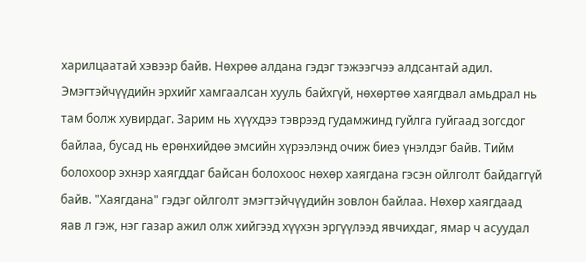харилцаатай хэвээр байв. Нөхрөө алдана гэдэг тэжээгчээ алдсантай адил. Эмэгтэйчүүдийн эрхийг хамгаалсан хууль байхгүй, нөхөртөө хаягдвал амьдрал нь там болж хувирдаг. Зарим нь хүүхдээ тэврээд гудамжинд гуйлга гуйгаад зогсдог байлаа, бусад нь ерөнхийдөө эмсийн хүрээлэнд очиж биеэ үнэлдэг байв. Тийм болохоор эхнэр хаягддаг байсан болохоос нөхөр хаягдана гэсэн ойлголт байдаггүй байв. "Хаягдана" гэдэг ойлголт эмэгтэйчүүдийн зовлон байлаа. Нөхөр хаягдаад яав л гэж, нэг газар ажил олж хийгээд хүүхэн эргүүлээд явчихдаг, ямар ч асуудал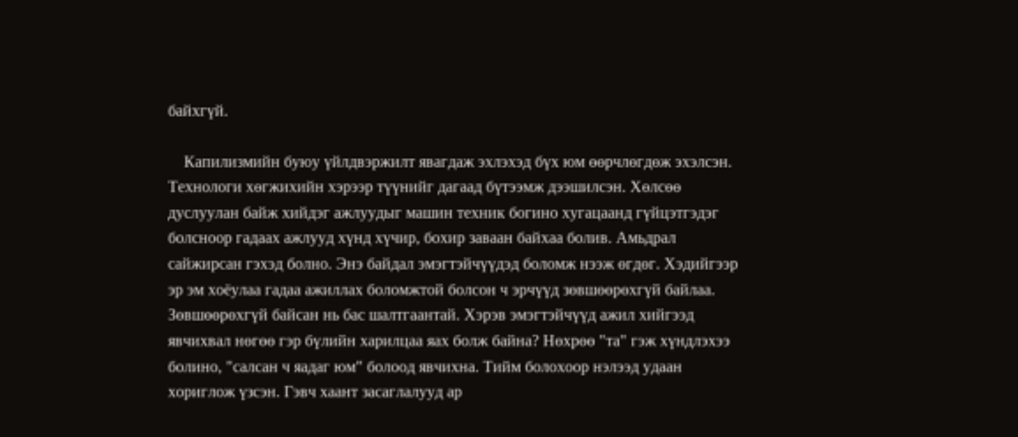байхгүй.

    Капилизмийн буюу үйлдвэржилт явагдаж эхлэхэд бүх юм өөрчлөгдөж эхэлсэн. Технологи хөгжихийн хэрээр түүнийг дагаад бүтээмж дээшилсэн. Хөлсөө дуслуулан байж хийдэг ажлуудыг машин техник богино хугацаанд гүйцэтгэдэг болсноор гадаах ажлууд хүнд хүчир, бохир заваан байхаа болив. Амьдрал сайжирсан гэхэд болно. Энэ байдал эмэгтэйчүүдэд боломж нээж өгдөг. Хэдийгээр эр эм хоёулаа гадаа ажиллах боломжтой болсон ч эрчүүд зөвшөөрөхгүй байлаа. Зөвшөөрөхгүй байсан нь бас шалтгаантай. Хэрэв эмэгтэйчүүд ажил хийгээд явчихвал нөгөө гэр бүлийн харилцаа яах болж байна? Нөхрөө "та" гэж хүндлэхээ болино, "салсан ч яадаг юм" болоод явчихна. Тийм болохоор нэлээд удаан хориглож үзсэн. Гэвч хаант засаглалууд ар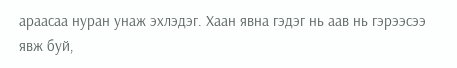араасаа нуран унаж эхлэдэг. Хаан явна гэдэг нь аав нь гэрээсээ явж буй,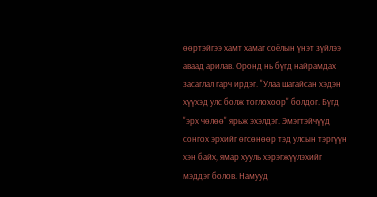өөртэйгээ хамт хамаг соёлын үнэт зүйлээ аваад арилав. Оронд нь бүгд найрамдах засаглал гарч ирдэг. "Улаа шагайсан хэдэн хүүхэд улс болж тоглохоор" болдог. Бүгд "эрх чөлөө" ярьж эхэлдэг. Эмэгтэйчүүд сонгох эрхийг өгсөнөөр тэд улсын тэргүүн хэн байх, ямар хууль хэрэгжүүлэхийг мэддэг болов. Намууд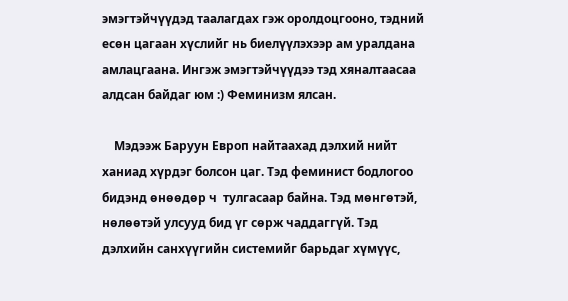эмэгтэйчүүдэд таалагдах гэж оролдоцгооно, тэдний есөн цагаан хүслийг нь биелүүлэхээр ам уралдана амлацгаана. Ингэж эмэгтэйчүүдээ тэд хяналтаасаа алдсан байдаг юм :) Феминизм ялсан.

    Мэдээж Баруун Европ найтаахад дэлхий нийт ханиад хүрдэг болсон цаг. Тэд феминист бодлогоо бидэнд өнөөдөр ч  тулгасаар байна. Тэд мөнгөтэй, нөлөөтэй улсууд бид үг сөрж чаддаггүй. Тэд дэлхийн санхүүгийн системийг барьдаг хүмүүс,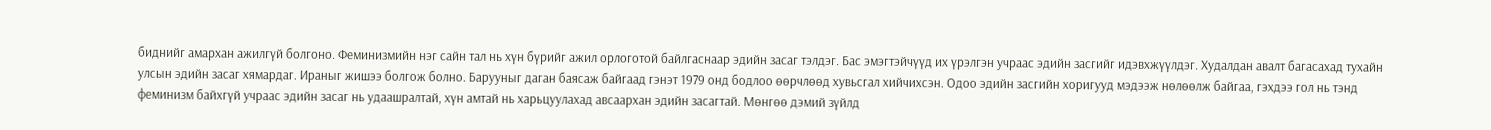биднийг амархан ажилгүй болгоно. Феминизмийн нэг сайн тал нь хүн бүрийг ажил орлоготой байлгаснаар эдийн засаг тэлдэг. Бас эмэгтэйчүүд их үрэлгэн учраас эдийн засгийг идэвхжүүлдэг. Худалдан авалт багасахад тухайн улсын эдийн засаг хямардаг. Ираныг жишээ болгож болно. Барууныг даган баясаж байгаад гэнэт 1979 онд бодлоо өөрчлөөд хувьсгал хийчихсэн. Одоо эдийн засгийн хоригууд мэдээж нөлөөлж байгаа, гэхдээ гол нь тэнд феминизм байхгүй учраас эдийн засаг нь удаашралтай, хүн амтай нь харьцуулахад авсаархан эдийн засагтай. Мөнгөө дэмий зүйлд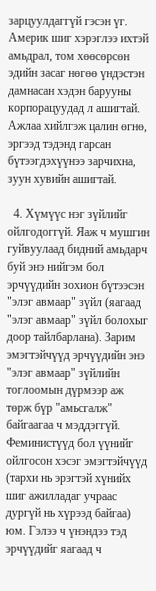зарцуулдаггүй гэсэн үг. Америк шиг хэрэглээ ихтэй амьдрал, том хөөсөрсөн эдийн засаг нөгөө үндэстэн дамнасан хэдэн барууны корпорацуудад л ашигтай. Ажлаа хийлгэж цалин өгнө, эргээд тэдэнд гарсан бүтээгдэхүүнээ зарчихна, зуун хувийн ашигтай.

  4. Хүмүүс нэг зүйлийг ойлгодоггүй. Яаж ч мушгин гуйвуулаад бидний амьдарч буй энэ нийгэм бол эрчүүдийн зохион бүтээсэн "элэг авмаар" зүйл (яагаад "элэг авмаар" зүйл болохыг доор тайлбарлана). Зарим эмэгтэйчүүд эрчүүдийн энэ "элэг авмаар" зүйлийн тоглоомын дүрмээр аж төрж бүр "амьсгалж" байгаагаа ч мэддэггүй. Феминистүүд бол үүнийг ойлгосон хэсэг эмэгтэйчүүд (тархи нь эрэгтэй хүнийх шиг ажилладаг учраас дургүй нь хүрээд байгаа) юм. Гэлээ ч үнэндээ тэд эрчүүдийг яагаад ч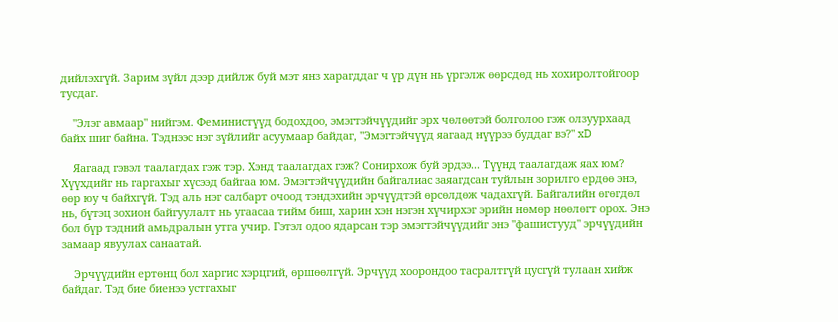дийлэхгүй. Зарим зүйл дээр дийлж буй мэт янз харагддаг ч үр дүн нь үргэлж өөрсдөд нь хохиролтойгоор тусдаг.

    "Элэг авмаар" нийгэм. Феминистүүд бодохдоо, эмэгтэйчүүдийг эрх чөлөөтэй болголоо гэж олзуурхаад байх шиг байна. Тэднээс нэг зүйлийг асуумаар байдаг, "Эмэгтэйчүүд яагаад нүүрээ буддаг вэ?" xD

    Яагаад гэвэл таалагдах гэж тэр. Хэнд таалагдах гэж? Сонирхож буй эрдээ... Түүнд таалагдаж яах юм? Хүүхдийг нь гаргахыг хүсээд байгаа юм. Эмэгтэйчүүдийн байгалиас заяагдсан туйлын зорилго ердөө энэ, өөр юу ч байхгүй. Тэд аль нэг салбарт очоод тэндэхийн эрчүүдтэй өрсөлдөж чадахгүй. Байгалийн өгөгдөл нь, бүтэц зохион байгуулалт нь угаасаа тийм биш, харин хэн нэгэн хүчирхэг эрийн нөмөр нөөлөгт орох. Энэ бол бүр тэдний амьдралын утга учир. Гэтэл одоо ядарсан тэр эмэгтэйчүүдийг энэ "фашистууд" эрчүүдийн замаар явуулах санаатай.

    Эрчүүдийн ертөнц бол харгис хэрцгий, өршөөлгүй. Эрчүүд хоорондоо тасралтгүй цусгүй тулаан хийж байдаг. Тэд бие биенээ устгахыг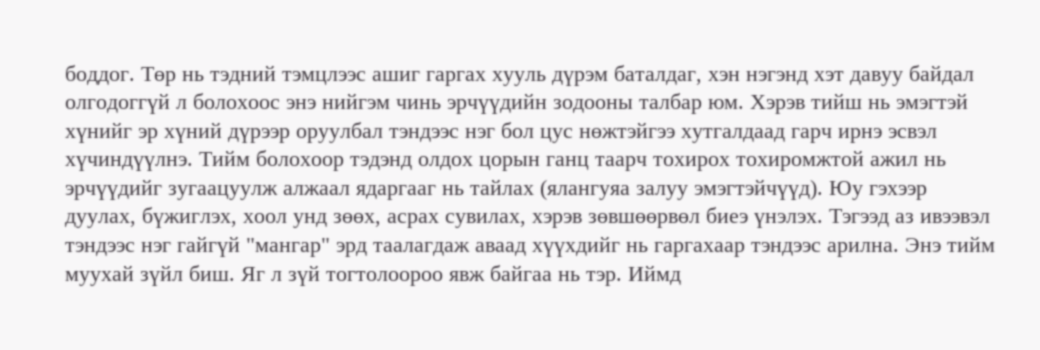боддог. Төр нь тэдний тэмцлээс ашиг гаргах хууль дүрэм баталдаг, хэн нэгэнд хэт давуу байдал олгодоггүй л болохоос энэ нийгэм чинь эрчүүдийн зодооны талбар юм. Хэрэв тийш нь эмэгтэй хүнийг эр хүний дүрээр оруулбал тэндээс нэг бол цус нөжтэйгээ хутгалдаад гарч ирнэ эсвэл хүчиндүүлнэ. Тийм болохоор тэдэнд олдох цорын ганц таарч тохирох тохиромжтой ажил нь эрчүүдийг зугаацуулж алжаал ядаргааг нь тайлах (ялангуяа залуу эмэгтэйчүүд). Юу гэхээр дуулах, бүжиглэх, хоол унд зөөх, асрах сувилах, хэрэв зөвшөөрвөл биеэ үнэлэх. Тэгээд аз ивээвэл тэндээс нэг гайгүй "мангар" эрд таалагдаж аваад хүүхдийг нь гаргахаар тэндээс арилна. Энэ тийм муухай зүйл биш. Яг л зүй тогтолоороо явж байгаа нь тэр. Иймд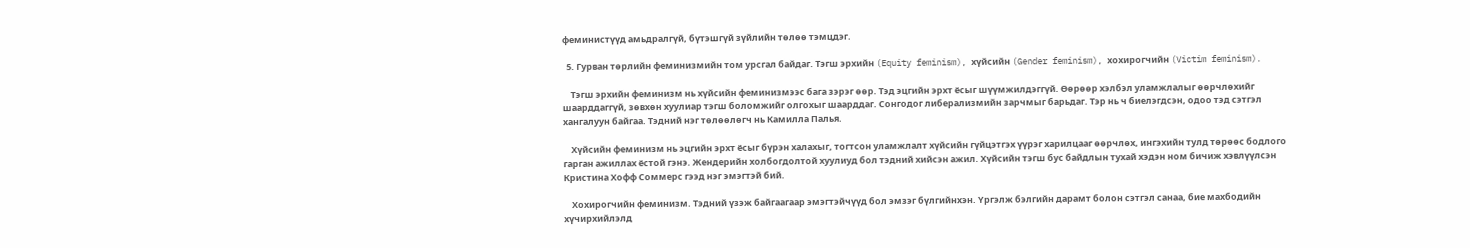феминистүүд амьдралгүй, бүтэшгүй зүйлийн төлөө тэмцдэг.

  5. Гурван төрлийн феминизмийн том урсгал байдаг. Тэгш эрхийн (Equity feminism), хүйсийн (Gender feminism), хохирогчийн (Victim feminism).

    Тэгш эрхийн феминизм нь хүйсийн феминизмээс бага зэрэг өөр. Тэд эцгийн эрхт ёсыг шүүмжилдэггүй. Өөрөөр хэлбэл уламжлалыг өөрчлөхийг шаарддаггүй, зөвхөн хуулиар тэгш боломжийг олгохыг шаарддаг. Сонгодог либерализмийн зарчмыг барьдаг. Тэр нь ч биелэгдсэн, одоо тэд сэтгэл хангалуун байгаа. Тэдний нэг төлөөлөгч нь Камилла Палья.

    Хүйсийн феминизм нь эцгийн эрхт ёсыг бүрэн халахыг, тогтсон уламжлалт хүйсийн гүйцэтгэх үүрэг харилцааг өөрчлөх, ингэхийн тулд төрөөс бодлого гарган ажиллах ёстой гэнэ. Жендерийн холбогдолтой хуулиуд бол тэдний хийсэн ажил. Хүйсийн тэгш бус байдлын тухай хэдэн ном бичиж хэвлүүлсэн Кристина Хофф Соммерс гээд нэг эмэгтэй бий.

    Хохирогчийн феминизм. Тэдний үзэж байгаагаар эмэгтэйчүүд бол эмзэг бүлгийнхэн. Үргэлж бэлгийн дарамт болон сэтгэл санаа, бие махбодийн хүчирхийлэлд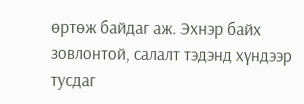өртөж байдаг аж. Эхнэр байх зовлонтой, салалт тэдэнд хүндээр тусдаг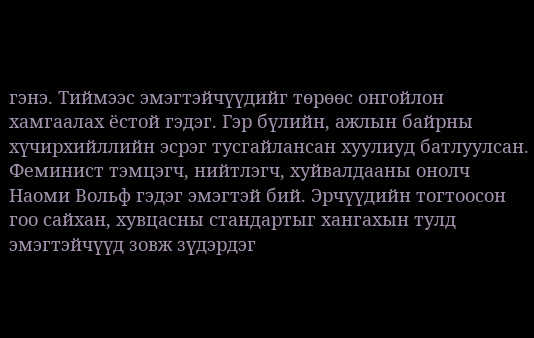гэнэ. Тиймээс эмэгтэйчүүдийг төрөөс онгойлон хамгаалах ёстой гэдэг. Гэр бүлийн, ажлын байрны хүчирхийллийн эсрэг тусгайлансан хуулиуд батлуулсан. Феминист тэмцэгч, нийтлэгч, хуйвалдааны онолч Наоми Вольф гэдэг эмэгтэй бий. Эрчүүдийн тогтоосон гоо сайхан, хувцасны стандартыг хангахын тулд эмэгтэйчүүд зовж зүдэрдэг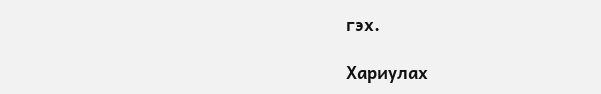гэх.

Хариулах